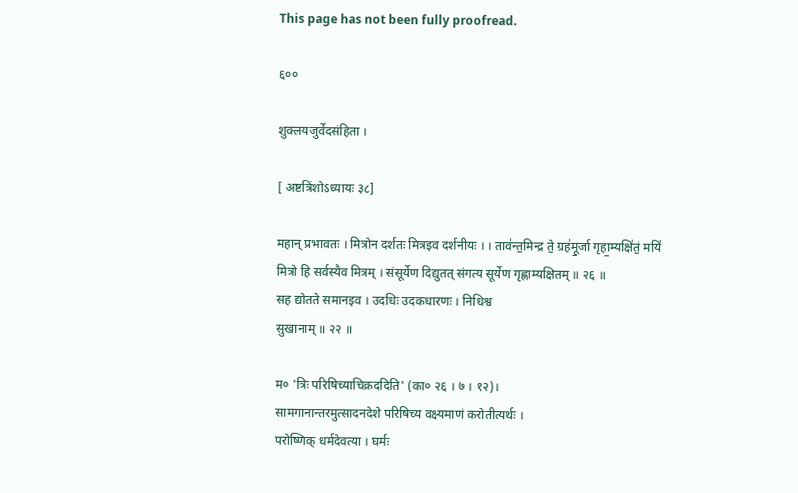This page has not been fully proofread.

६००

शुक्लयजुर्वेदसंहिता ।

[ अष्टत्रिंशोऽध्यायः ३८]

महान् प्रभावतः । मित्रोन दर्शतः मित्रइव दर्शनीयः । । ताव॑न्त॒मिन्द्र ते॒ ग्रह॑मू॒र्जा गृहा॒म्यक्षि॑तं॒ मयि॑
मित्रो हि सर्वस्यैव मित्रम् । संसूर्येण दिद्युतत् संगत्य सूर्येण गृह्णाम्यक्षितम् ॥ २६ ॥
सह द्योतते समानइव । उदधिः उदकधारणः । निधिश्व
सुखानाम् ॥ २२ ॥

म० 'त्रिः परिषिच्याचिक्रददिति' (का० २६ । ७ । १२)।
सामगानान्तरमुत्सादनदेशे परिषिच्य वक्ष्यमाणं करोतीत्यर्थः ।
परोष्णिक् धर्मदेवत्या । घर्मः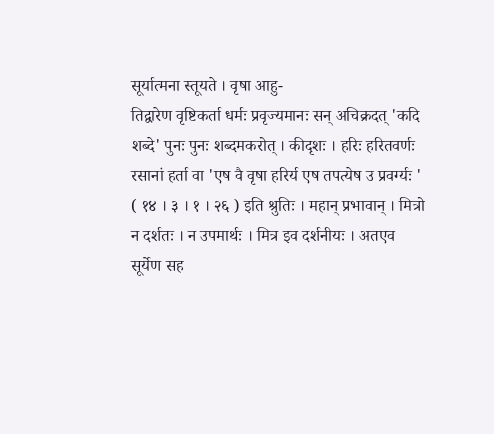सूर्यात्मना स्तूयते । वृषा आहु-
तिद्वारेण वृष्टिकर्ता धर्मः प्रवृज्यमानः सन् अचिक्रदत् 'कदि
शब्दे' पुनः पुनः शब्दमकरोत् । कीदृशः । हरिः हरितवर्णः
रसानां हर्ता वा 'एष वै वृषा हरिर्य एष तपत्येष उ प्रवर्ग्यः '
( १४ । ३ । १ । २६ ) इति श्रुतिः । महान् प्रभावान् । मित्रो
न दर्शतः । न उपमार्थः । मित्र इव दर्शनीयः । अतएव
सूर्येण सह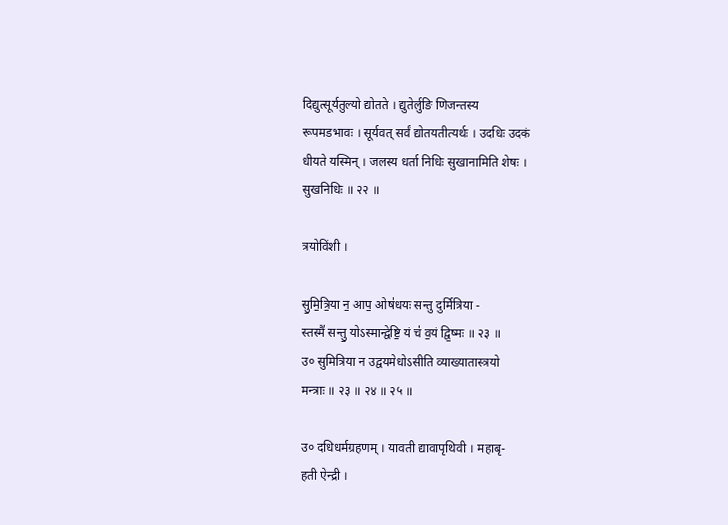दिद्युत्सूर्यतुल्यो द्योतते । द्युतेर्लुङि णिजन्तस्य
रूपमडभावः । सूर्यवत् सर्वं द्योतयतीत्यर्थः । उदधिः उदकं
धीयते यस्मिन् । जलस्य धर्ता निधिः सुखानामिति शेषः ।
सुखनिधिः ॥ २२ ॥

त्रयोविंशी ।

सु॒मि॒त्रि॒या न॒ आप॒ ओष॑धयः सन्तु दुर्मित्रिया -
स्तस्मै॑ सन्तु॒ योऽस्मान्द्वेष्टि॒ यं च॑ व॒यं द्वि॒ष्मः ॥ २३ ॥
उ० सुमित्रिया न उद्वयमेधोऽसीति व्याख्यातास्त्रयो
मन्त्राः ॥ २३ ॥ २४ ॥ २५ ॥

उ० दधिधर्मग्रहणम् । यावती द्यावापृथिवी । महाबृ-
हती ऐन्द्री ।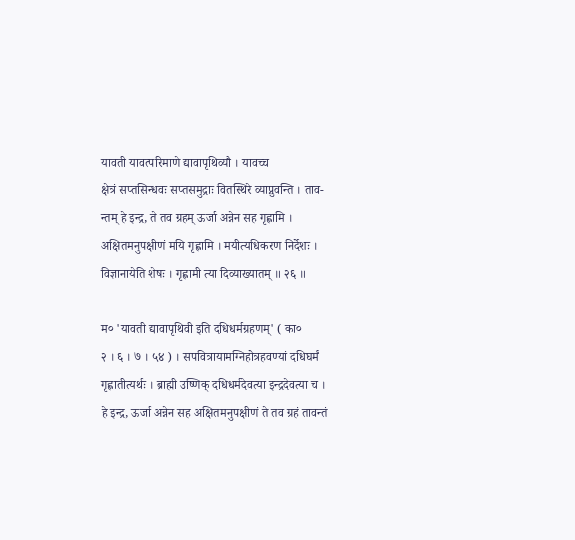यावती यावत्परिमाणे द्यावापृथिव्यौ । यावच्च
क्षेत्रं सप्तसिन्धवः सप्तसमुद्राः वितस्थिरे व्याप्नुवन्ति । ताव-
न्तम् हे इन्द्र, ते तव ग्रहम् ऊर्जा अन्नेन सह गृह्णामि ।
अक्षितमनुपक्षीणं मयि गृह्णामि । मयीत्यधिकरण निर्देशः ।
विज्ञानायेति शेषः । गृह्णामी त्या दिव्याख्यातम् ॥ २६ ॥

म० 'यावती द्यावापृथिवी इति दधिधर्मग्रहणम्' ( का०
२ । ६ । ७ । ५४ ) । सपवित्रायामग्निहोत्रहवण्यां दधिघर्मं
गृह्णातीत्यर्थः । ब्राह्मी उष्णिक् दधिधर्मदेवत्या इन्द्रदेवत्या च ।
हे इन्द्र, ऊर्जा अन्नेन सह अक्षितमनुपक्षीणं ते तव ग्रहं तावन्तं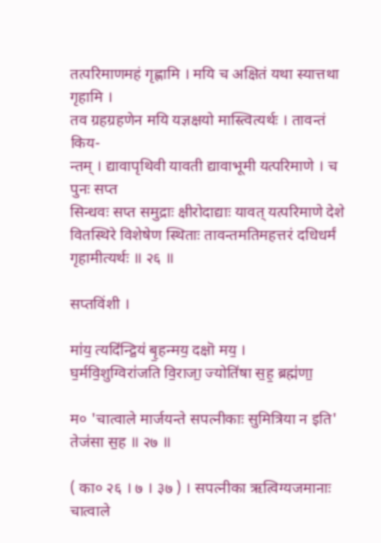तत्परिमाणमहं गृह्णामि । मयि च अक्षितं यथा स्यात्तथा गृहामि ।
तव ग्रहग्रहणेन मयि यज्ञक्षयो मास्त्वित्यर्थः । तावन्तं किय-
न्तम् । द्यावापृथिवी यावती द्यावाभूमी यत्परिमाणे । च पुनः सप्त
सिन्धवः सप्त समुद्राः क्षीरोदाद्याः यावत् यत्परिमाणे देशे
वितस्थिरे विशेषेण स्थिताः तावन्तमतिमहत्तरं दधिधर्मं
गृहामीत्यर्थः ॥ २६ ॥

सप्तविंशी ।

मा॑य॒ त्यदि॑न्द्रि॒य॑ बृ॒हन्मय॒ दक्षॊ मय॒ ।
घ॒र्मवि॒शुग्विरा॑जति वि॒राजा॒ ज्योति॑षा स॒ह॒ ब्रह्म॑णा॒

म० 'चात्वाले मार्जयन्ते सपत्नीकाः सुमित्रिया न इति' तेज॑सा स॒ह ॥ २७ ॥

( का० २६ । ७ । ३७ ) । सपत्नीका ऋत्विग्यजमानाः चात्वाले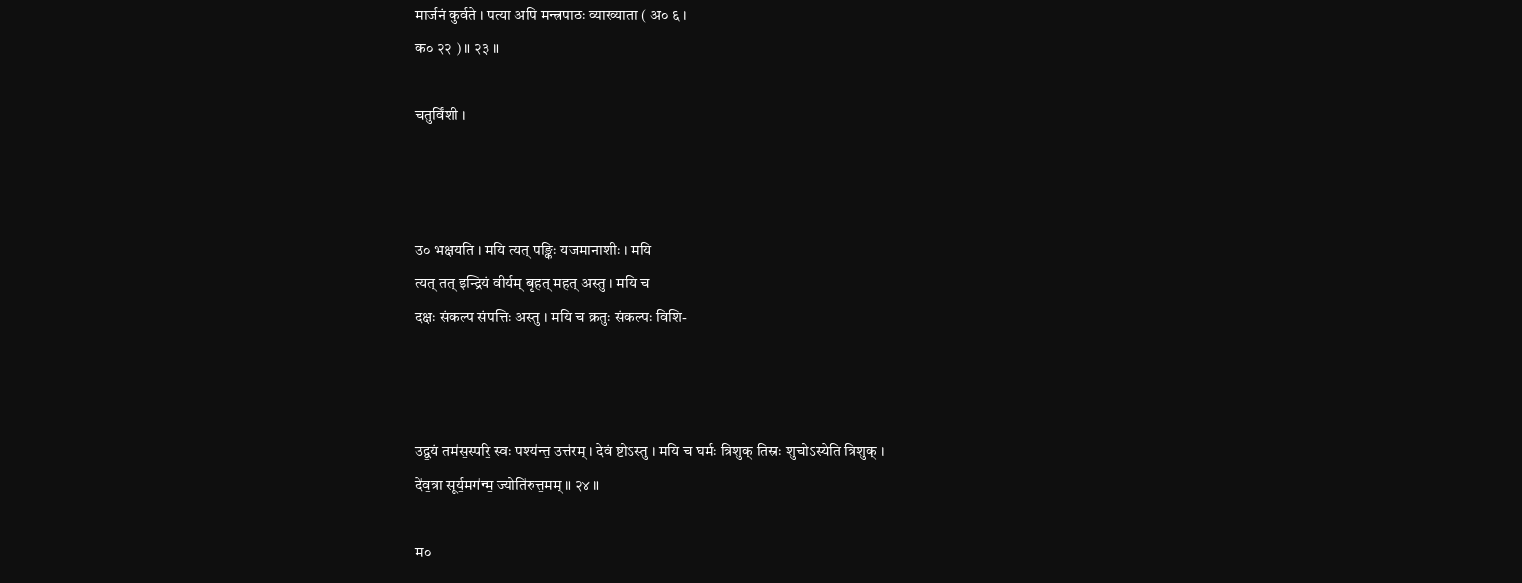मार्जनं कुर्वते । पत्या अपि मन्त्रपाठः व्याख्याता ( अ० ६ ।
क० २२ ) ॥ २३ ॥

चतुर्विंशी ।



उ० भक्षयति । मयि त्यत् पङ्किः यजमानाशीः । मयि
त्यत् तत् इन्द्रियं वीर्यम् बृहत् महत् अस्तु । मयि च
दक्षः संकल्प संपत्तिः अस्तु । मयि च क्रतुः संकल्पः विशि-



उद्व॒यं तम॑स॒स्परि॒ स्वः पश्य॑न्त॒ उत्त॑रम् । देवं ष्टोऽस्तु । मयि च घर्मः त्रिशुक् तिस्रः शुचोऽस्येति त्रिशुक् ।
दे॑व॒त्रा सूर्य॒मग॑न्म॒ ज्योति॑रुत्त॒मम् ॥ २४ ॥

म०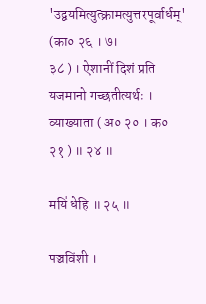'उद्वयमित्युत्क्रामत्युत्तरपूर्वार्धम्' (का० २६ । ७।
३८ ) । ऐशानीं दिशं प्रति यजमानो गच्छतीत्यर्थः ।
व्याख्याता ( अ० २० । क० २१ ) ॥ २४ ॥

मयि॑ धेहि ॥ २५ ॥

पञ्चविंशी ।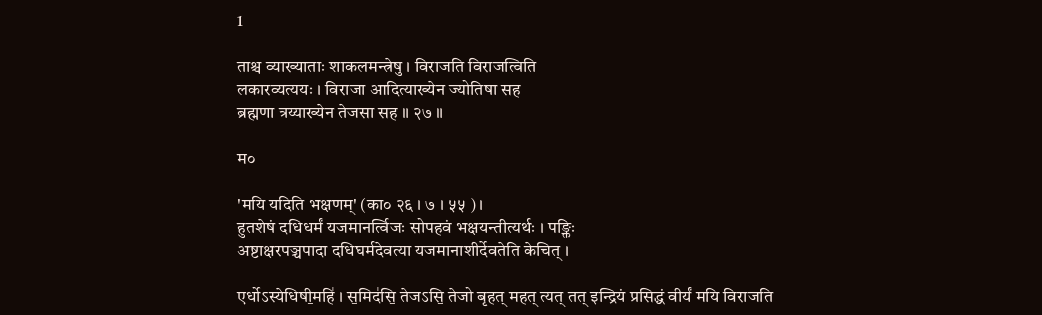1

ताश्च व्याख्याताः शाकलमन्त्रेषु । विराजति विराजत्विति
लकारव्यत्ययः । विराजा आदित्याख्येन ज्योतिषा सह
ब्रह्मणा त्रय्याख्येन तेजसा सह ॥ २७ ॥

म०

'मयि यदिति भक्षणम्' (का० २६ । ७ । ५५ ) ।
हुतशेषं दधिधर्मं यजमानर्त्विजः सोपहवं भक्षयन्तीत्यर्थः । पङ्क्तिः
अष्टाक्षरपञ्चपादा दधिघर्मदेवत्या यजमानाशीर्देवतेति केचित् ।

एर्धोऽस्येधिषी॒महि॑ । स॒मिद॑सि॒ तेजऽसि॒ तेजो बृहत् महत् त्यत् तत् इन्द्रियं प्रसिद्धं वीर्यं मयि विराजति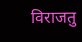विराजतु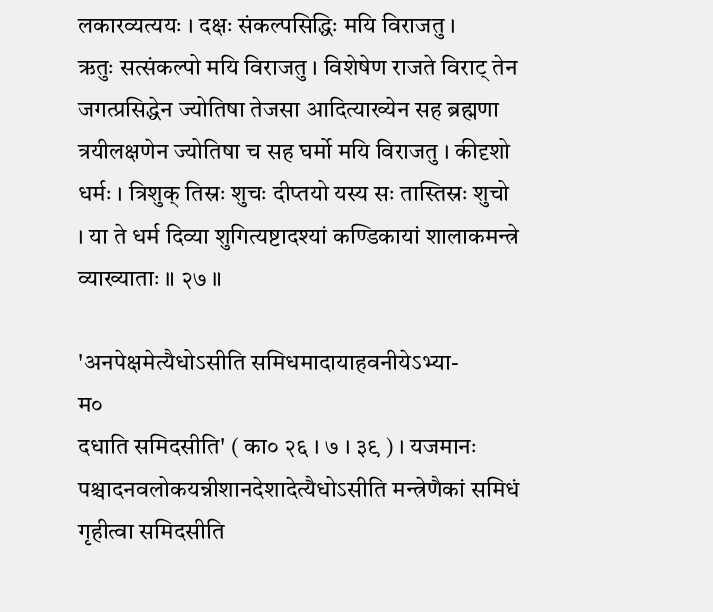लकारव्यत्ययः । दक्षः संकल्पसिद्धिः मयि विराजतु ।
ऋतुः सत्संकल्पो मयि विराजतु । विशेषेण राजते विराट् तेन
जगत्प्रसिद्धेन ज्योतिषा तेजसा आदित्याख्येन सह ब्रह्मणा
त्रयीलक्षणेन ज्योतिषा च सह घर्मो मयि विराजतु । कीदृशो
धर्मः । त्रिशुक् तिस्रः शुचः दीप्तयो यस्य सः तास्तिस्रः शुचो
। या ते धर्म दिव्या शुगित्यष्टादश्यां कण्डिकायां शालाकमन्त्रे
व्याख्याताः ॥ २७ ॥

'अनपेक्षमेत्यैधोऽसीति समिधमादायाहवनीयेऽभ्या-
म०
दधाति समिदसीति' ( का० २६ । ७ । ३९ ) । यजमानः
पश्चादनवलोकयन्नीशानदेशादेत्यैधोऽसीति मन्त्रेणैकां समिधं
गृहीत्वा समिदसीति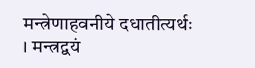मन्त्रेणाहवनीये दधातीत्यर्थः । मन्त्रद्वयं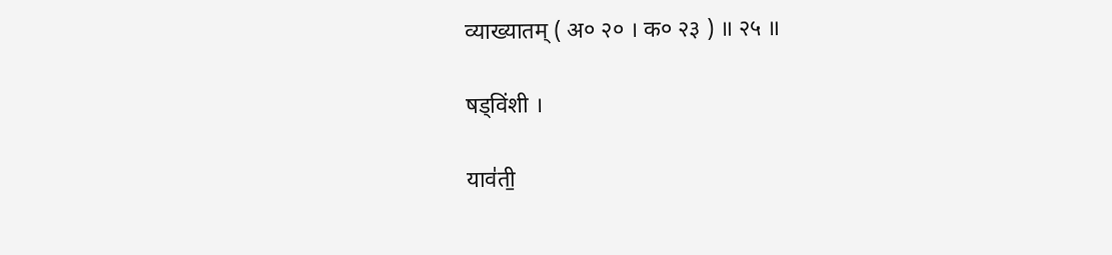व्याख्यातम् ( अ० २० । क० २३ ) ॥ २५ ॥

षड्विंशी ।

याव॑ती॒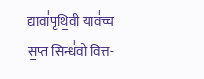द्यावा॑पृथि॒वी याव॑च्च स॒प्त सिन्ध॑वो वित्त-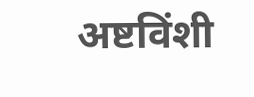अष्टविंशी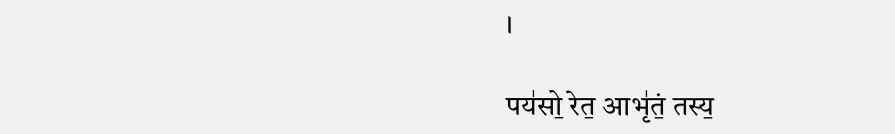।

पय॑सो॒ रेत॒ आभृ॑तं॒ तस्य॒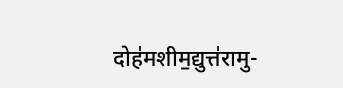दोह॑मशीम॒द्युत्त॑रामु-